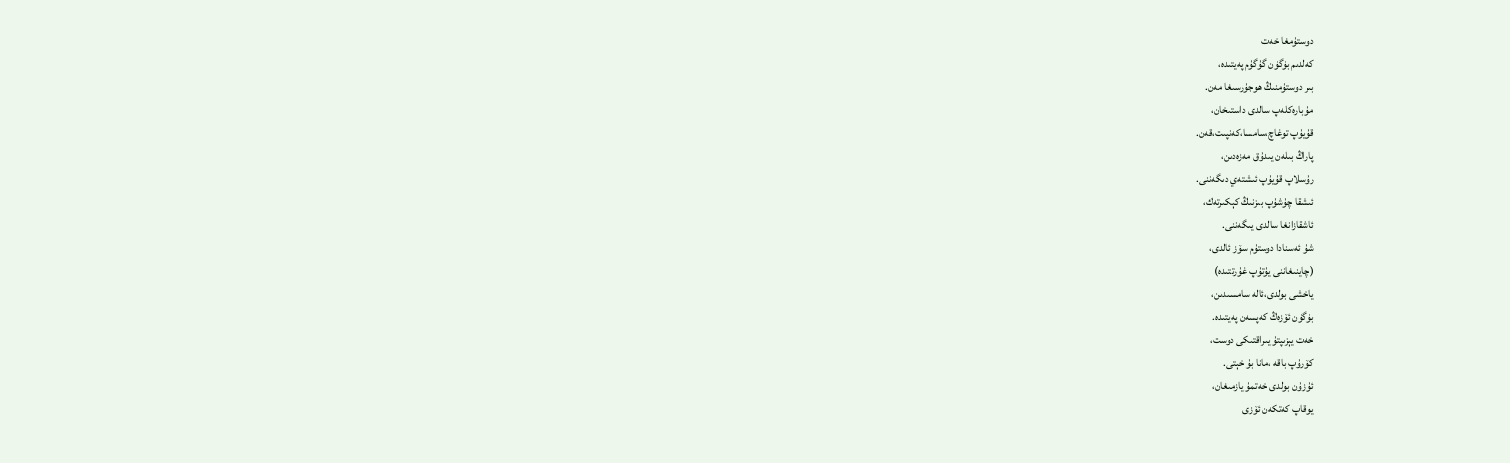دوستۇمغا خەت
كەلدىم بۈگۈن گۇگۇم پەيتىدە،
بىر دوستۇمنىڭ ھوجۇرسىغا مەن.
مۇبارەكلەپ سالدى داستىخان،
قۇيۇپ توغاچ،سامسا،كەنپىت،قەن.
پاراڭ بىلەن يىدۇق مەزەدىن،
رۇسلاپ قۇيۇپ ئىشتەي دىگەننى.
ئىشقا چۇشۇپ بىزنىڭ كېكىرتەك،
ئاشقازانغا سالدى يىگەننى.
شۇ ئەسنادا دوستۇم سۆز ئالدى،
(چاينىغاننى يۇتۇپ غۇرتتىدە)
ياخشى بولدى،ئالە سامسىدىن،
بۈگۈن ئۆزەڭ كەپسەن پەيتىدە.
خەت يېزىپتۇ يىراقتىكى دوست،
كۆرۇپ باقە ،مانا بۇ خېتى.
ئۇزۇن بولدى خەتمۇ يازمىغان،
يوقاپ كەتكەن ئۆزى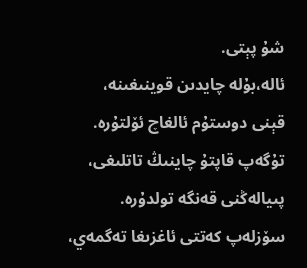شۇ پېتى.
ئالە،بۇلە چايدىن قوينىغىنە،
قېنى دوستۇم ئالغاچ ئۆلتۇرە.
تۇگەپ قاپتۇ چاينىڭ تاتلىغى،
پىيالەڭنى قەنگە تولدۇرە.
سۆزلەپ كەتتى ئاغزىغا تەگمەي،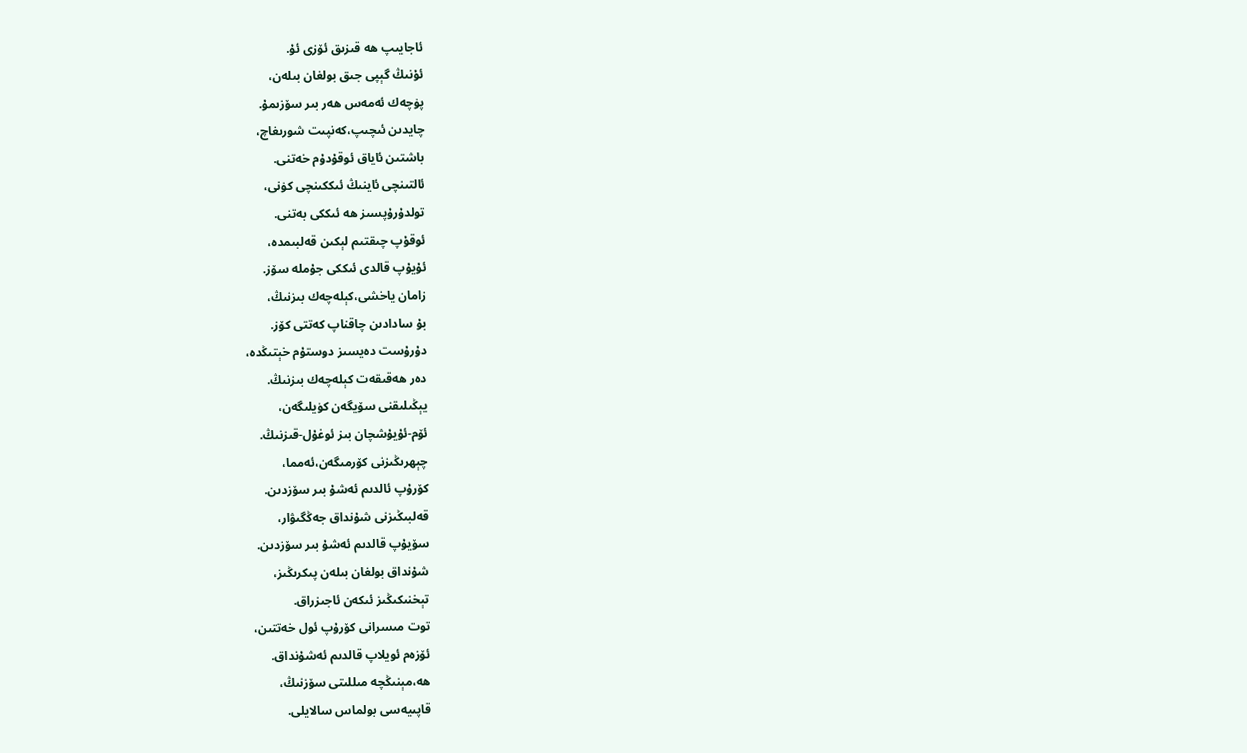ئاجايىپ ھە قىزىق ئۆزى ئۇ.
ئۇنىڭ گېپى جىق بولغان بىلەن،
پۈچەك ئەمەس ھەر بىر سۆزىمۇ.
چايدىن ئىچىپ،كەنپىت شورىغاچ،
باشتىن ئاياق ئوقۇدۇم خەتنى.
ئالتىنچى ئاينىڭ ئىككىنچى كۈنى،
تولدۇرۇپسىز ھە ئىككى بەتنى.
ئوقۇپ چىقتىم لېكىن قەلبىمدە،
ئۇيۇپ قالدى ئىككى جۇملە سۆز.
زامان ياخشى،كېلەچەك بىزنىڭ،
بۇ سادادىن چاقناپ كەتتى كۆز.
دۇرۇست دەيسىز دوستۇم خېتىڭدە،
دەر ھەقىقەت كېلەچەك بىزنىڭ.
يېڭىلىقنى سۆيگەن كۈيلىگەن،
ئۆم-ئۇيۇشچان بىز ئوغۇل-قىزنىڭ.
چېھرىڭىزنى كۆرمىگەن،ئەمما،
كۆرۇپ ئالدىم ئەشۇ بىر سۆزدىن.
قەلبىڭىزنى شۇنداق جەڭگىۋار،
سۆيۇپ قالدىم ئەشۇ بىر سۆزدىن.
شۇنداق بولغان بىلەن پىكرىڭىز،
تېخنىكىڭىز ئىكەن ئاجىزراق.
توت مىسرانى كۆرۇپ ئول خەتتىن،
ئۆزەم ئويلاپ قالدىم ئەشۇنداق.
ھە،مېنىڭچە مىللىتى سۆزنىڭ،
قاپىيەسى بولماس سالايلى.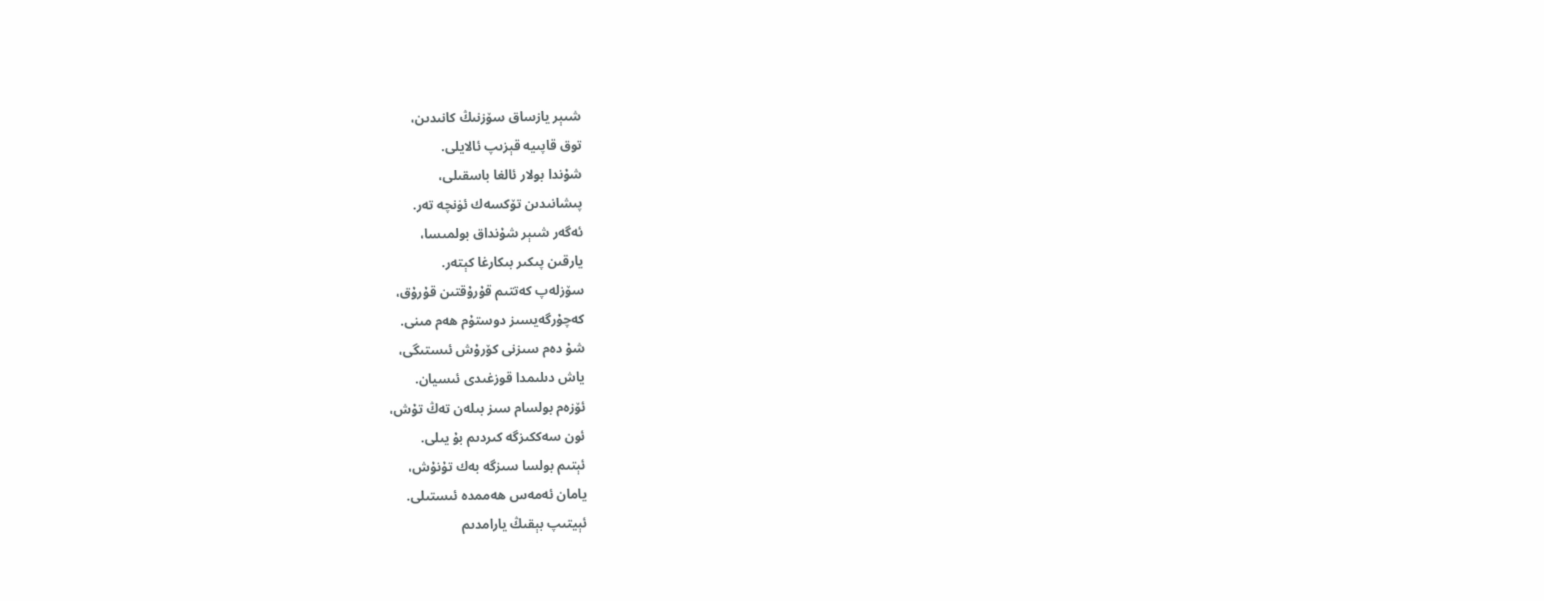شىېر يازساق سۆزنىڭ كانىدىن،
توق قاپىيە قېزىپ ئالايلى.
شۇندا بولار ئالغا باسقىلى،
پىشانىدىن تۆكسەك ئۈنچە تەر.
ئەگەر شىېر شۇنداق بولمىسا،
يارقىن پىكىر بىكارغا كېتەر.
سۆزلەپ كەتتىم قۇرۇقتىن قۇرۇق،
كەچۇرگەيسىز دوستۇم ھەم مىنى.
شۇ دەم سىزنى كۆرۇش ئىستىگى،
ياش دىلىمدا قوزغىدى ئىسيان.
ئۆزەم بولسام سىز بىلەن تەڭ تۇش،
ئون سەككىزگە كىردىم بۇ يىلى.
ئېتىم بولسا سىزگە بەك تۇنۇش،
يامان ئەمەس ھەممدە ئىستىلى.
ئېيتىپ بېقىڭ يارامدىم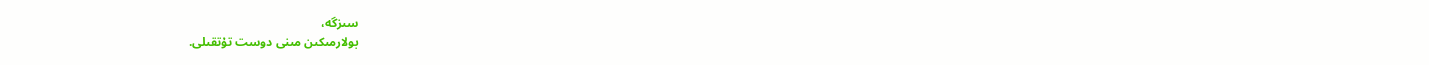سىزگە،
بولارمىكىن مىنى دوست تۇتقىلى.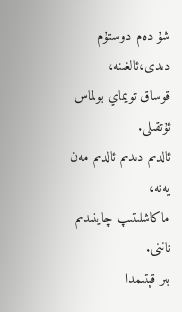شۇ دەم دوستۇم دىدى،ئالغىنە،
قوساق تويماي بولماس ئۇتقىلى.
ئالدىم دىدىم ئالدىم مەن يەنە،
ماكاشلىتىپ چاينىدىم ناننى.
بىر قېتىمدا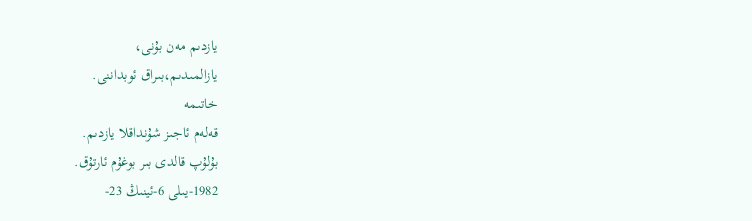يازدىم مەن بۇنى،
يازالمىدىم،بىراق ئوبداننى.
خاتىمە
قەلەم ئاجىز شۇنداقلا يازدىم.
بۇلۇپ قالدى بىر بوغۇم ئارتۇق.
1982-يىلى 6-ئينىڭ 23-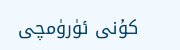كۇنى ئۈرۈمچى